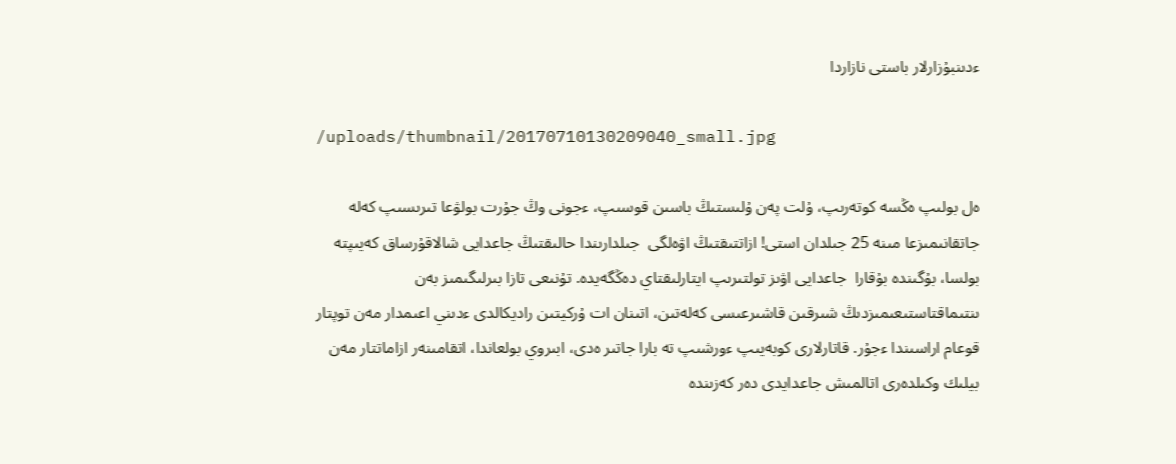ءدىنبۇزارلار باستى نازاردا

/uploads/thumbnail/20170710130209040_small.jpg

ەل بولىپ ەڭسە كوتەرىپ، ۇلت پەن ۇلىستىڭ باسىن قوسىپ، ءجونى وڭ جۇرت بولۋعا تىرىسىپ كەلە جاتقانىمىزعا مىنە 25 جىلدان استى! ازاتتىقتىڭ اۋەلگى  جىلدارىندا حالىقتىڭ جاعدايى شالاقۇرساق كەيىپتە بولسا، بۇگىندە بۇقارا  جاعدايى اۋىز تولتىرىپ ايتارلىقتاي دەڭگەيدە. تۇنىعى تازا بىرلىگىمىز بەن ىنتىماقتاستىعىمىزدىڭ شىرقىن قاشىرعىسى كەلەتىن، اتىنان ات ۇركيتىن راديكالدى ءدىني اعىمدار مەن توپتار قوعام اراسىندا ءجۇر. قاتارلارى كوبەيىپ ءورشىپ تە بارا جاتىر ەدى، ابىروي بولعاندا، اتقامىنەر ازاماتتار مەن بيلىك وكىلدەرى اتالمىش جاعدايدى دەر كەزىندە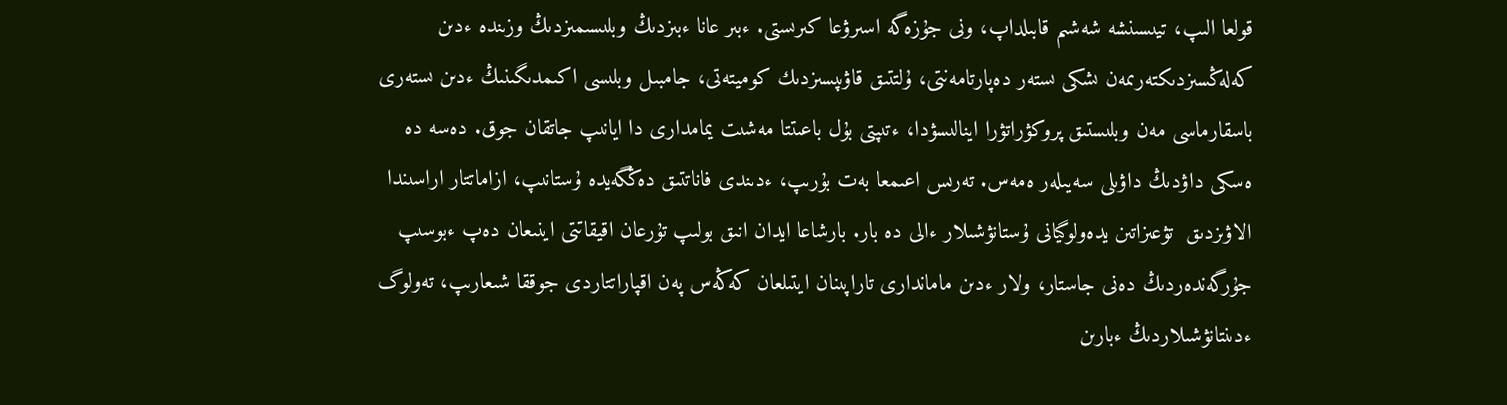قولعا الىپ، تيىسىنشە شەشىم قابىلداپ، ونى جۇزەگە اسىرۋعا كىرىستى. ءبىر عانا ءبىزدىڭ وبلىسىمىزدىڭ وزىندە ءدىن كەلەڭسىزدىكتەرىمەن ىشكى ىستەر دەپارتامەنتى، ۇلتتىق قاۋىپسىزدىك كوميتەتى، جامبىل وبلىسى اكىمدىگىنىڭ ءدىن ىستەرى باسقارماسى مەن وبلىستىق پروكۋراتۋرا اينالىسۋدا، ءتىپتى بۇل باعىتتا مەشىت يمامدارى دا ايانىپ جاتقان جوق. دەسە دە ەسكى داۋدىڭ داۋىلى سەيىلەر ەمەس. تەرىس اعىمعا بەت بۇرىپ، ءدىندى فاناتتىق دەڭگەيدە ۇستانىپ، ازاماتتار اراسىندا الاۋىزدىق  تۋعىزاتىن يدەولوگيانى ۇستانۋشىلار ءالى دە بار. بارشاعا ايدان انىق بولىپ تۇرعان اقيقاتتى اينىعان دەپ ءبوسىپ جۇرگەندەردىڭ دەنى جاستار، ولار ءدىن ماماندارى تاراپىنان ايتىلعان كەڭەس پەن اقپاراتتاردى جوققا شىعارىپ، تەولوگ ءدىنتانۋشىلاردىڭ ءبارىن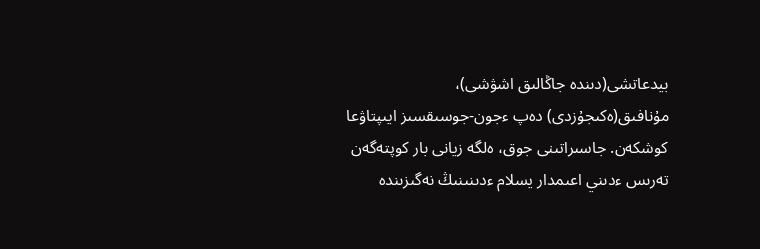بيدعاتشى(دىندە جاڭالىق اشۋشى)، مۇنافىق(ەكىجۇزدى) دەپ ءجون-جوسىقسىز ايىپتاۋعا كوشكەن. جاسىراتىنى جوق، ەلگە زيانى بار كوپتەگەن تەرىس ءدىني اعىمدار يسلام ءدىنىنىڭ نەگىزىندە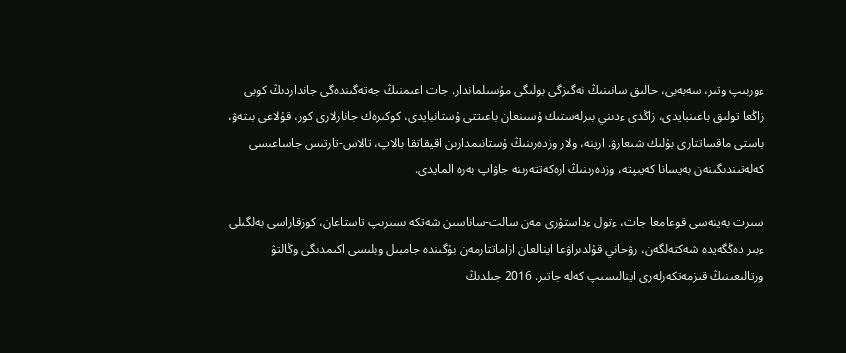ءوربىپ وتىر، سەبەبى، حالىق سانىنىڭ نەگىزگى بولىگى مۇسىلماندار. جات اعىمنىڭ جەتەگىندەگى جانداردىڭ كوبى زاڭعا تولىق باعىنبايدى، زاڭدى ءدىني بىرلەستىك ۇسىنعان باعىتتى ۇستانبايدى، كوكىرەك جانارلارى كور، قۇلاعى بىتەۋ، باستى ماقساتتارى بۇلىك شىعارۋ. ارينە، ولار وزدەرىنىڭ ۇستانىمدارىن اقيقاتقا بالاپ، تالاس-تارتىس جاساعىسى كەلەتىندىگىنەن بەيسانا كەيىپتە، وزدەرىنىڭ ارەكەتتەرىنە جاۋاپ بەرە المايدى.

سىرت بەينەسى قوعامعا جات، ءتول ءداستۇرى مەن سالت-ساناسىن شەتكە ىسىرىپ تاستاعان، كوزقاراسى بەلگىلى ءبىر دەڭگەيدە شەكتەلگەن، رۋحاني قۇلدىراۋعا اينالعان ازاماتتارمەن بۇگىندە جامبىل وبلىسى اكىمدىگى وڭالتۋ ورتالىعىنىڭ قىزمەتكەرلەرى اينالىسىپ كەلە جاتىر. 2016 جىلدىڭ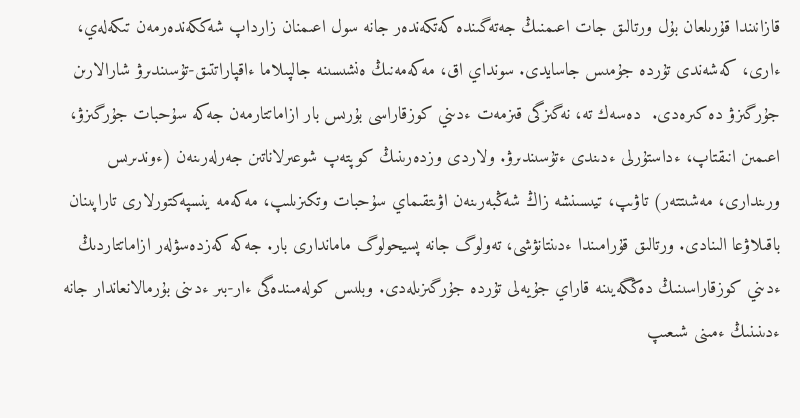قازانىندا قۇرىلعان بۇل ورتالىق جات اعىمنىڭ جەتەگىندە كەتكەندەر جانە سول اعىمنان زارداپ شەككەندەرمەن تىكەلەي، ءارى، كەشەندى تۇردە جۇمىس جاسايدى. سونداي اق، مەكەمەنىڭ ەنشىسىنە جالپىلاما ءاقپاراتتىق-تۇسىندىرۋ شارالارىن جۇرگىزۋ دە كىرەدى.  دەسەك تە، نەگىزگى قىزمەت ءدىني كوزقاراسى بۇرىس بار ازاماتتارمەن جەكە سۇحبات جۇرگىزۋ، اعىمىن انىقتاپ، ءداستۇرلى ءدىندى ءتۇسىندىرۋ. ولاردى وزدەرىنىڭ كوپتەپ شوعىرلاناتىن جەرلەرىنەن (ءوندىرىس ورىندارى، مەشىتتەر) تاۋىپ، تيىسىنشە زاڭ شەڭبەرىنەن اۋىتقىماي سۇحبات وتكىزىلىپ، مەكەمە ينسپەكتورلارى تاراپىنان باقىلاۋعا الىنادى. ورتالىق قۇرامىندا ءدىنتانۋشى، تەولوگ جانە پسيحولوگ ماماندارى بار. جەكە كەزدەسۋلەر ازاماتتاردىڭ ءدىني كوزقاراسىنىڭ دەڭگەيىنە قاراي جۇيەلى تۇردە جۇرگىزىلەدى. وبلىس كولەمىندەگى ءار-بىر ءدىنى بۇرمالانعاندار جانە ءدىنىنىڭ ءمىنى شىعىپ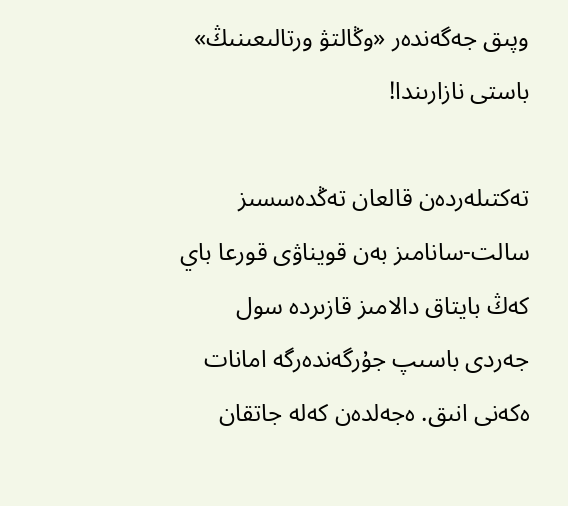وپىق جەگەندەر «وڭالتۋ ورتالىعىنىڭ» باستى نازارىندا!

تەكتىلەردەن قالعان تەڭدەسسىز سالت-سانامىز بەن قويناۋى قورعا باي كەڭ بايتاق دالامىز قازىردە سول جەردى باسىپ جۇرگەندەرگە امانات ەكەنى انىق. ەجەلدەن كەلە جاتقان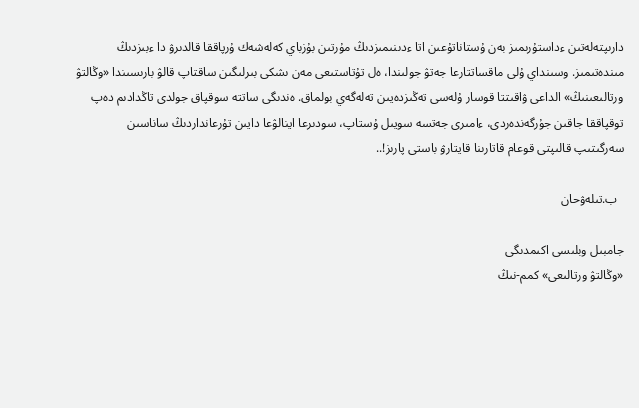دارىپتەلەتىن ءداستۇرىمىز بەن ۇستاناتۇعىن اتا ءدىنىمىزدىڭ مۇرتىن بۇزباي كەلەشەك ۇرپاققا قالدىرۋ دا ءبىزدىڭ مىندەتىمىز. وسىنداي ۇلى ماقساتتارعا جەتۋ جولىندا، ەل تۇتاستىعى مەن ىشكى بىرلىگىن ساقتاپ قالۋ بارىسىندا «وڭالتۋ ورتالىعىنىڭ» الداعى ۋاقىتتا قوسار ۇلەسى تەڭىزدەيىن تەلەگەي بولماق. ەندىگى ساتتە سوقپاق جولدى تاڭدادىم دەپ توقپاققا جاقىن جۇرگەندەردى، ءامىرى جەتسە سويىل ۇستاپ، سودىرعا اينالۋعا دايىن تۇرعانداردىڭ ساناسىن سەرگىتىپ قالىپتى قوعام قاتارىنا قايتارۋ باستى پارىز!..

  ب.تىلەۋحان

جامبىل وبلىسى اكىمدىگى
«وڭالتۋ ورتالىعى» كمم-نىڭ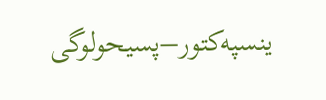ينسپەكتور–پسيحولوگى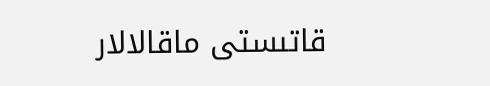قاتىستى ماقالالار